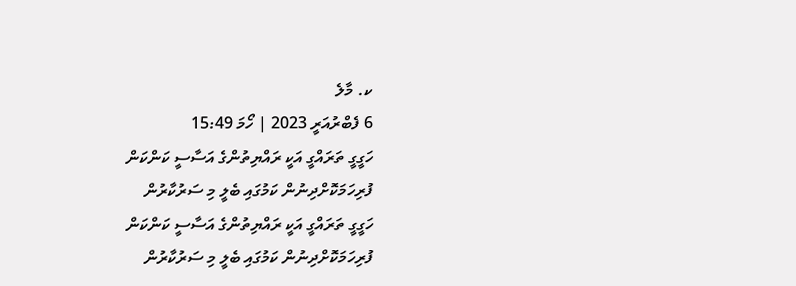ކ. މާލެ
6 ފެބްރުއަރީ 2023 | ހޯމަ 15:49
ހަގީގީ ތަރައްގީ އަކީ ރައްޔިތުންގެ އަސާސީ ކަންކަން ފުރިހަމަކޮށްދިނުން ކަމުގައި ބެލީ މި ސަރުކާރުން
ހަގީގީ ތަރައްގީ އަކީ ރައްޔިތުންގެ އަސާސީ ކަންކަން ފުރިހަމަކޮށްދިނުން ކަމުގައި ބެލީ މި ސަރުކާރުން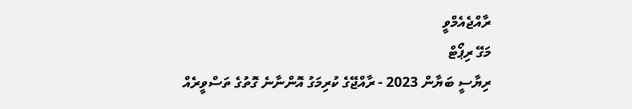ރާއްޖެއެމްވީ
މަގޭ ރިޕޯޓް
ރިޔާސީ ބަޔާން 2023 - ރާއްޖޭގެ ކުރިމަގު އޮންނާނެ ގޮތުގެ ތަސްވީރެއް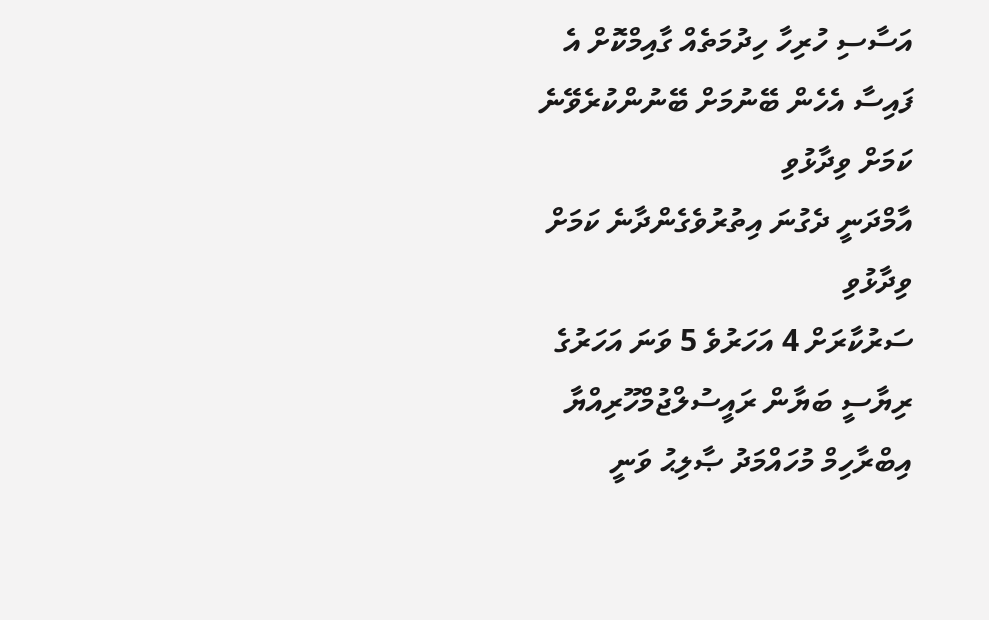އަސާސި ހުރިހާ ހިދުމަތެއް ގާއިމްކޮށް އެ ފައިސާ އެހެން ބޭނުމަށް ބޭނުންކުރެވޭނެ ކަމަށް ވިދާޅުވި
އާމްދަނީ ދެގުނަ އިތުރުވެގެންދާނެ ކަމަށް ވިދާޅުވި
ސަރުކާރަށް 4 އަހަރުވެ 5 ވަނަ އަހަރުގެ ރިޔާސީ ބަޔާން ރައީސުލްޖުމްހޫރިއްޔާ އިބްރާހިމް މުހައްމަދު ޞާލިޙު ވަނީ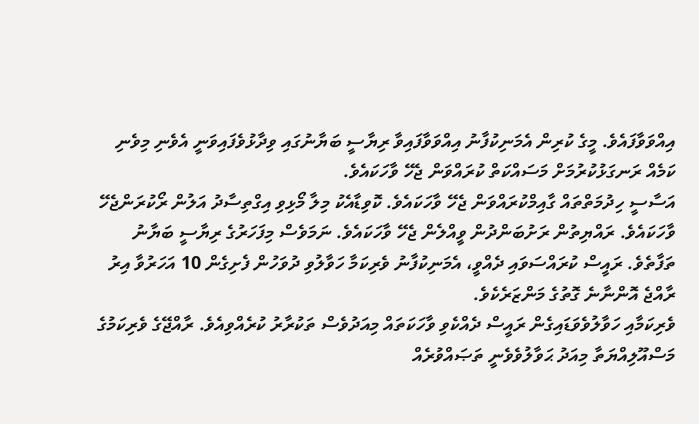އިއްވަވާފައެވެ. މީގެ ކުރިން އެމަނިކުފާނު އިއްވަވާފައިވާ ރިޔާސީ ބަޔާނުގައި ވިދާޅުވެފައިވަނީ އެވެނި މިވެނި ކަމެއް ރަނގަޅުކުރުމަށް މަސައްކަތް ކުރައްވަން ޖެހޭ ވާހަކައެވެ.
އަސާސީ ހިދުމަތްތައް ގާއިމްކުރައްވަން ޖެހޭ ވާހަކައެވެ. ކޮވިޑާއެކު މިލާ މޯޅިވި އިގްތިސާދު އަލުން ރޯކުރަންޖެހޭ ވާހަކައެވެ. ރައްޔިތުން ރަށުބަންދުން ވީއްލެން ޖެހޭ ވާހަކައެވެ. ނަމަވެސް މިފަހަރުގެ ރިޔާސީ ބަޔާނު ތަފާތެވެ. ރައީސް ކުރައްސަވައި ދެއްވީ، އެމަނިކުފާނު ވެރިކަމާ ހަވާލުވި ދުވަހުން ފެށިގެން 10 އަހަރުވާ އިރު ރާއްޖެ އޮންނާނެ ގޮތުގެ މަންޒަރެކެވެ.
ވެރިކަމާއި ހަވާލުވެވަޑައިގެން ރައީސް ދެއްކެވި ވާހަކަތައް މިއަދުވެސް ތަކުރާރު ކުރެއްވިއެވެ. ރާއްޖޭގެ ވެރިކަމުގެ މަސްއޫލިއްޔަތާ މިއަދު ޙަވާލުވެވެނީ ތަޞައްވުރެއް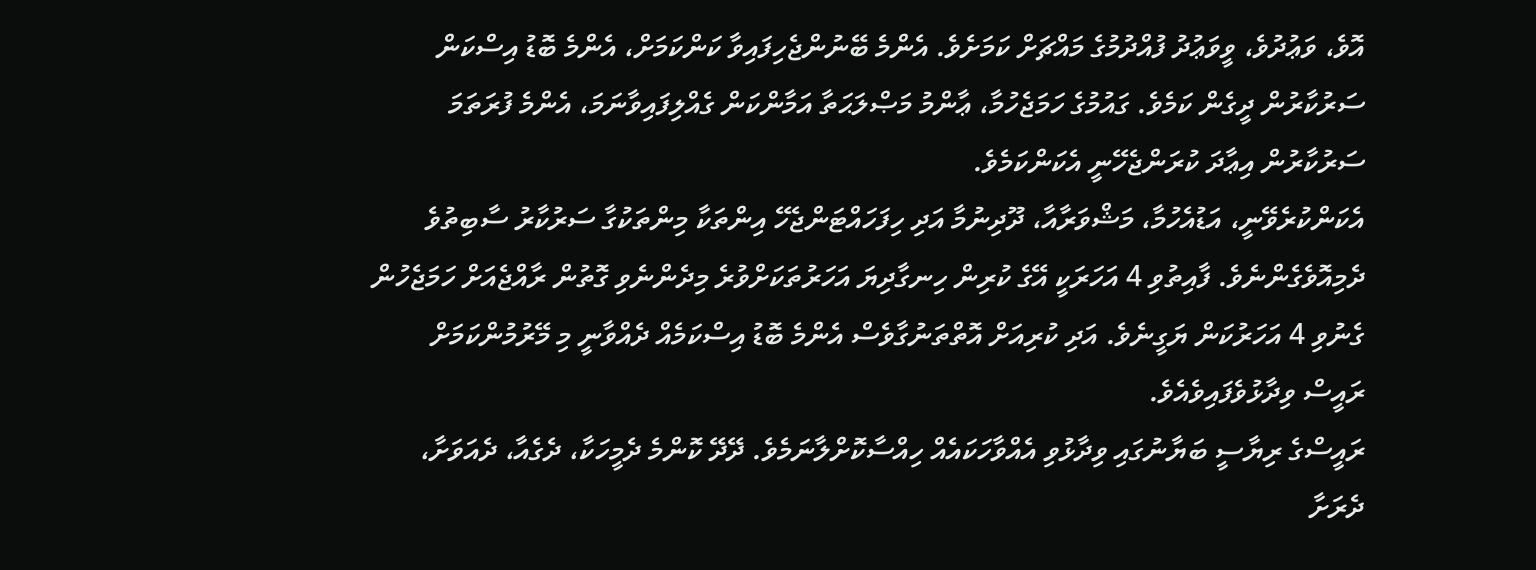އޮވެ، ވަޢުދުވެ، ވީވަޢުދު ފުއްދުމުގެ މައްޗަށް ކަމަށެވެ. އެންމެ ބޭނުންޖެހިފައިވާ ކަންކަމަށް، އެންމެ ބޮޑު އިސްކަން ސަރުކާރުން ދީގެން ކަމެވެ. ގައުމުގެ ހަމަޖެހުމާ، ޢާންމު މަޞްލަޙަތާ އަމާންކަން ގެއްލިފައިވާނަމަ، އެންމެ ފުރަތަމަ ސަރުކާރުން އިޢާދަ ކުރަންޖެހޭނީ އެކަންކަމެވެ.
އެކަންކުރެވޭނީ، އަޑުއެހުމާ، މަޝްވަރާއާ، ދޫދިނުމާ އަދި ހިފަހައްޓަންޖެހޭ އިންތަކާ މިންތަކުގާ ސަރުކާރު ސާބިތުވެ ދެމިއޮވެގެންނެވެ. ފާއިތުވި 4 އަހަރަކީ އޭގެ ކުރިން ހިނގާދިޔަ އަހަރުތަކަށްވުރެ މިދެންނެވި ގޮތުން ރާއްޖެއަށް ހަމަޖެހުން ގެނުވި 4 އަހަރުކަން ޔަގީނެވެ. އަދި ކުރިއަށް އޮތްތަނުގާވެސް އެންމެ ބޮޑު އިސްކަމެއް ދެއްވާނީ މި މޭރުމުންކަމަށް ރައީސް ވިދާޅުވެފައިވެއެވެ.
ރައީސްގެ ރިޔާސީ ބަޔާނުގައި ވިދާޅުވި އެއްވާހަކައެއް ހިއްސާކޮށްލާނަމެވެ. ދޭދޭ ކޮންމެ ދެމީހަކާ، ދެގެއާ، ދެއަވަށާ، ދެރަށާ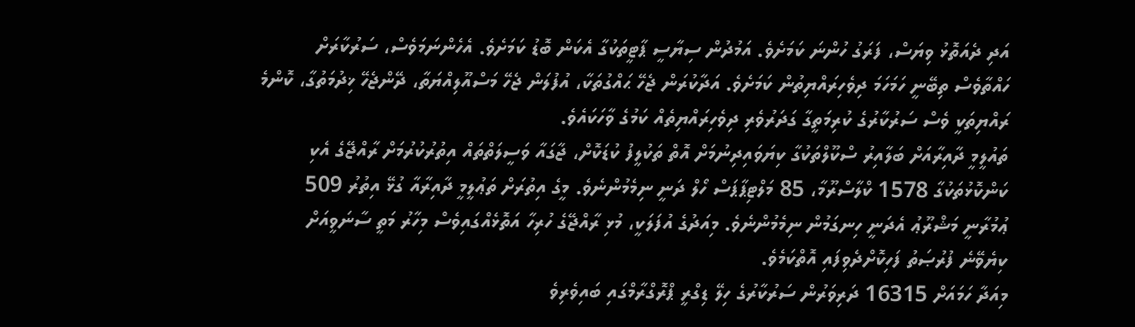އަދި ދެއަތޮޅު ވިޔަސް، ފަރަގު ހުންނަ ކަމަށެވެ. އަމުދުން ސިޔާސީ ޕާޓީތަކުގާ އެކަން ބޮޑު ކަމަށެވެ. އެހެންނަމަވެސް، ސަރުކާރަށް ހައްތާވެސް ތިބޭނީ ހަމަހަމަ ދިވެހިރައްޔިތުން ކަމަށެވެ. އަދާކުރަން ޖެހޭ ޙައްގުތަކާ، އުފުލަން ޖެހޭ މަސްއޫލިއްޔަތާ، ދޭންޖެހޭ ޚިދުމަތުގާ، ކޮންމެ ރައްޔިތަކީ ވެސް ސަރުކާރުގެ ކުރިމަތީގާ ގަދަރުވެރި ދިވެހިރައްޔިތެއް ކަމުގެ ވާހަކައެވެ.
ތައުލީމީ ދާއިރާއަށް ބަލާއިރު ސްކޫލްތަކުގާ ކިޔަވައިދިނުމަށް އޮތް ތަކުލީފު ކުޑަކޮށް، ޖާގައާ ވަސީލަތްތައް އިތުރުކުރުމަށް ރާއްޖޭގެ އެކި ކަންކޮޅުތަކުގާ 1578 ކްލާސްރޫމާ، 85 މަލްޓިޕާޕަސް ހޯލް ދަނީ ނިމެމުންނެވެ. މީގެ އިތުރަށް ތަޢުލީމީ ދާއިރާއާ ގުޅޭ އިތުރު 509 ޢުމުރާނީ މަޝްރޫޢު އެދަނީ ހިނގަމުން ނިމެމުންނެވެ. މިއަދުގެ އުފަލަކީ، މުޅި ރާއްޖޭގެ ހުރިހާ އަތޮޅެއްގައިވެސް މިހާރު މަތީ ސާނަވީއަށް ކިޔެވޭނެ ފުރުޞަތު ފަހިކޮށްދެވިފައި އޮތްކަމެވެ.
މިއަދާ ހަމައަށް 16315 ދަރިވަރުން ސަރުކާރުގެ ހިލޭ ޑިގްރީ ޕްރޮގްރާމްގައި ބައިވެރިވެ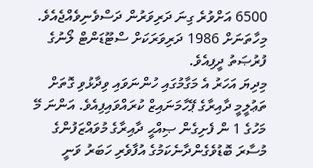6500 އަށްވުރެ ގިނަ ދަރިވަރުން ދަސްވެނިވެއްޖެއެވެ. މިހާތަނަށް 1986 ދަރިވަރަކަށް ސްޓޫޑަންޓް ލޯނުގެ ފުރުޞަތު ދީފިއެވެ.
މިދިޔަ އަހަރު އެ މަގާމުގައި ހުންނަވައި ވިދާޅުވި ގޮތަށް ތަޢުލީމީ ދާއިރާގެ ޕޭހާމަނައިޒް ކުރައްވައިފިއެވެ. އަންނަ މޭ މަހުގެ 1 ން ފެށިގެން ޞިއްޙީ ދާއިރާގެ މުވައްޒަފުންގެ މުސާރަ ބޮޑުވެގެންދާނެކަމުގެ އުފާވެރި ހަބަރު ވަނީ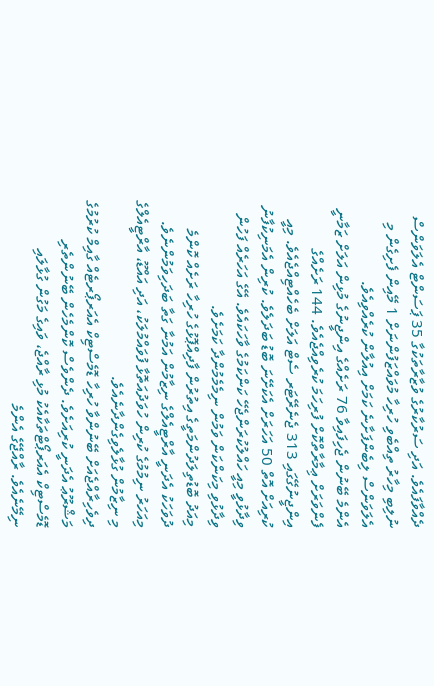ދެއްވާފައެވެ. އަދި ސަރުކާރުގެ ވުޒާރާތަކުގާ 35 ޕަސަންޓް އެލަވަންސް ނުލިބި މިހާރު ތިއްބެވި ހުރިހާ މުވައްޒަފުންނަށް 1 މޭއިން ފެށިގެން މި އެލަވަންސް ލިބެންފަށާނެ ކަމަށް އިއުލާން ކުރެއްވިއެވެ.
އެންމެ ބޭނުން ޖެހިފައިވާ 76 ރަށެއްގެ އިންޖީނުގެ މުޅިން އަލަށް ޒަމާނީ ފެންވަރަށް ޢިމާރާތްކޮށް ފުރިހަމަ ކުރެވިއްޖެއެވެ. 144 ރަށެއްގެ އިންޖީނުގޭގައި 313 ޖެނެރޭޓަރ ސެޓް އަލަށް ބެހެއްޓިއްޖެއެވެ. މިއީ ކުރިއަށް އޮތް 50 އަހަރަށް އެކަށޭނަ ބޮޑު ބަދަލެވެ. ކުރިން އެމަނިކުފާނު ވިދާޅުވީ މިއީ ހައްލުކުރަންޖެހޭ ކަންކަމުގެ ވާހަކައެވެ. އޭގެ އަހަރެއް ފަހުން ވިދާޅުވި މިކަންކަން ވަމުން ނިމެމެމުންދާ ކަމަށެވެ.
މިއަދު ބޮޑުތިލަދުންމަތީގެ އިތުރުން ފާދިއްޕޮޅުގެ ހުރިހާ ރަށެއް ކޮންމެ ދުވަހަކު އެދަނީ އާރްޓީއެލްގެ ނިޒާމުން އަމުނާ ގަތާ ބަދަހިވަމުންނެވެ. މިއަހަރު ނިމުމުގެ ކުރިން ހުވަދުއަތޮޅާ ފުވައްމުލަކު، އަދި އައްޑޫ، އާރްޓީއެލްގެ މި ނިޒާމުން ގުޅާލެވިގެންދާނެއެވެ.
ދިވެހިރާއްޖެއަށް ބޭނުންވާ ހުރިހާ ޑޮމެސްޓިކް އެއަރޕޯރޓެއް ގާއިމް ކުރުމުގެ މަޝްރޫޢު އެދަނީ ކުރިއަށެވެ. ދެންވެސް ކޮންމެހެން ބޭނުންތެރި ޑޮމެސްޓިކް އެއަރޕޯޓްތަކާއެކު މުޅި ރާއްޖެ، ވައިގެ މަގުން ގުޅާލައި ނިމޭނެއެވެ. ރާއްޖޭގެ އެންމެ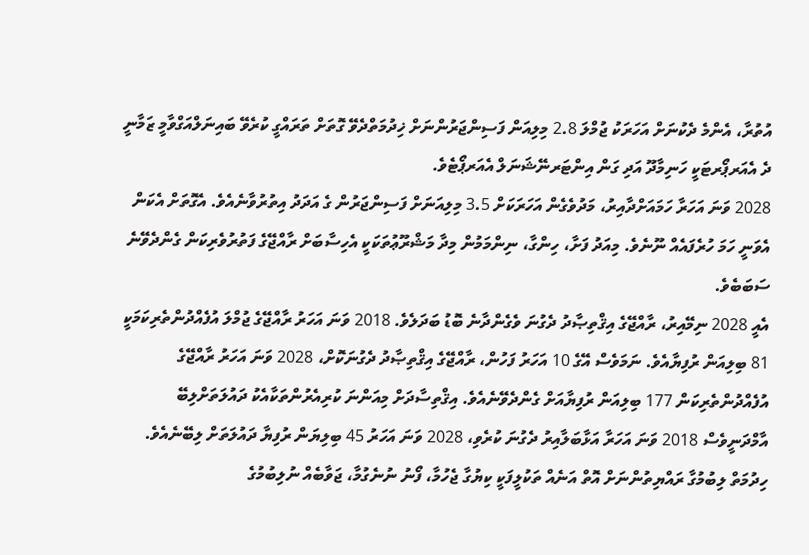އުތުރާ، އެންމެ ދެކުނަށް އަހަރަކު ޖުމްލަ 2.8 މިލިއަން ފަސިންޖަރުންނަށް ޚިދުމަތްދެވޭ ގޮތަށް ތަރައްގީ ކުރެވޭ ބައިނަލްއަގްވާމީ ޒަމާނީ ދެ އެއަރޕޯރޓަކީ ހަނިމާދޫ އަދި ގަން އިންޓަރނޭޝަނަލް އެއަރޕޯޓެވެ.
2028 ވަނަ އަހަރާ ހަމައަށްދާއިރު، މަދުވެގެން އަހަރަކަށް 3.5 މިލިއަނަށް ފަސިންޖަރުން ގެ އަދަދު އިތުރުވާނެއެވެ. އެގޮތަށް އެކަން އެވަނީ ހަމަ ހުރެފައެއް ނޫނެވެ. މިއަދު ފަށާ، ހިންގާ، ނިންމަމުން މިދާ މަޝްރޫޢުތަކަކީ އެހިސާބަށް ރާއްޖޭގެ ފަތުރުވެރިކަން ގެންދެވޭނެ ސަބަބެވެ.
އެއީ 2028 ނިމޭއިރު، ރާއްޖޭގެ އިޤްތިޞާދު ދެގުނަ ވެގެންދާނެ ބޮޑު ބަދަލެވެ. 2018 ވަނަ އަހަރު ރާއްޖޭގެ ޖުމްލަ އުފެއްދުންތެރިކަމަކީ 81 ބިލިއަން ރުފިޔާއެވެ. ނަމަވެސް އޭގެ 10 އަހަރު ފަހުން، ރާއްޖޭގެ އިޤްތިޞާދު ދެގުނަކޮށް، 2028 ވަނަ އަހަރު ރާއްޖޭގެ އުފެއްދުންތެރިކަން 177 ބިލިއަން ރުފިޔާއަށް ގެންދެވޭނެއެވެ. އިޤްތިސާދަށް މިއަންނަ ކުރިއެރުންތަކާއެކު ދައުލަތަށްލިބޭ އާމްދަނީވެސް 2018 ވަނަ އަހަރާ އަޅާބަލާއިރު ދެގުނަ ކުރެވި، 2028 ވަނަ އަހަރު 45 ބިލިޔަން ރުފިޔާ ދައުލަތަށް ލިބޭނެއެވެ.
ހިދުމަތް ލިބުމުގާ ރައްޔިތުންނަށް އޮތް އަނެއް ތަކުލީފަކީ ކިޔުގާ ޖެހުމާ، ފޯނު ނުނެގުމާ، ޖަވާބެއް ނުލިބުމުގެ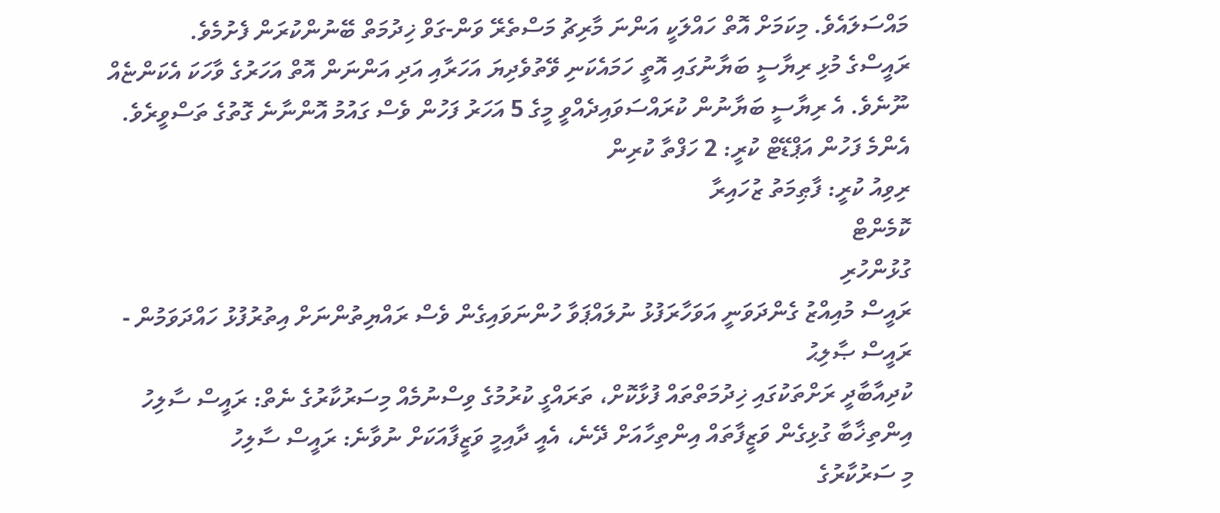މައްސަލައެވެ. މިކަމަށް އޮތް ހައްލަކީ އަންނަ މާރިޗު މަސްތެރޭ ވަން-ގަވް ޚިދުމަތް ބޭނުންކުރަން ފެށުމެވެ.
ރައީސްގެ މުޅި ރިޔާސީ ބަޔާނުގައި އޮތީ ހަމައެކަނި ވޭތުވެދިޔަ އަހަރާއި އަދި އަންނަން އޮތް އަހަރުގެ ވާހަކަ އެކަންޏެއް ނޫނެވެ. އެ ރިޔާސީ ބަޔާނުން ކުރައްސަވައިދެއްވީ މީގެ 5 އަހަރު ފަހުން ވެސް ގައުމު އޮންނާނެ ގޮތުގެ ތަސްވީރެވެ.
އެންމެ ފަހުން އަޕްޑޭޓް ކުރީ: 2 ހަފްތާ ކުރިން
ރިވިއު ކުރީ: ފާޠިމަތު ޒުހައިރާ
ކޮމެންޓް
ގުޅުންހުރި
ރައީސް މުއިއްޒު ގެންދަވަނީ އަވަހާރަފުޅު ނުލައްޕަވާ ހުންނަވައިގެން ވެސް ރައްޔިތުންނަށް އިތުރުފުޅު ހައްދަވަމުން - ރައީސް ޞާލިޙު
ކުދިއާބާދީ ރަށްތަކުގައި ޚިދުމަތްތައް ފުޅާކޮށް، ތަރައްގީ ކުރުމުގެ ވިސްނުމެއް މިސަރުކާރުގެ ނެތް: ރައީސް ސާލިހު
އިންތިޚާބާ ގުޅިގެން ވަޒީފާތައް އިންތިހާއަށް ދޭނެ، އެއީ ދާއިމީ ވަޒީފާއަކަށް ނުވާނެ: ރައީސް ސާލިހު
މި ސަރުކާރުގެ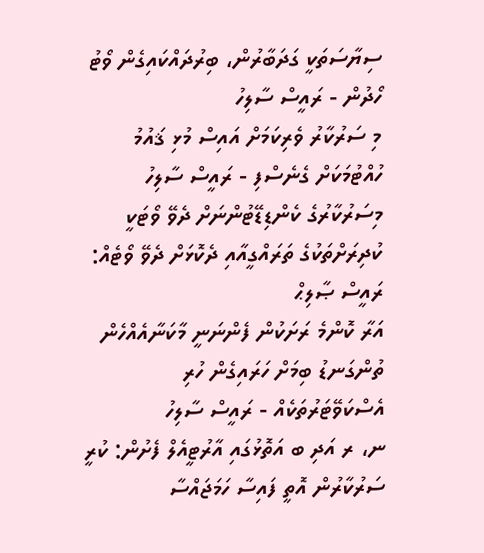ސިޔާސަތަކީ ގަދަބާރުން، ބިރުދައްކައިގެން ވޯޓު ހޯދުން - ރައީސް ސާލިހު
މި ސަރުކާރު ވެރިކަމަށް އައިސް މުޅި ޤައުމު ހުއްޓުމަކަށް ގެނެސްފި - ރައީސް ސާލިހު
މިސަރުކާރުގެ ކެންޑިޑޭޓުންނަށް ދެވޭ ވޯޓަކީ ކުދިރަށްތަކުގެ ތަރައްގީއާއި ދެކޮޅަށް ދެވޭ ވޯޓެއް: ރައީސް ޞާލިޙް
އަރާ ކޮންމެ ރަށަކުން ފެންނަނީ މާކަނާއެއްހެން ތުންގަނޑު ބިމަށް ހަރައިގެން ހުރި އެސްކަވޭޓަރުތަކެއް - ރައީސް ސާލިހު
ނ، ރ އަދި ބ އަތޮޅުގައި އާރުޓީއެލް ފެށުން: ކުރީ ސަރުކާރުން އޮތީ ފައިސާ ހަމަޖައްސާ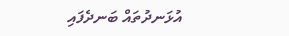އުޅަނދުތައް ބަނދެފައި